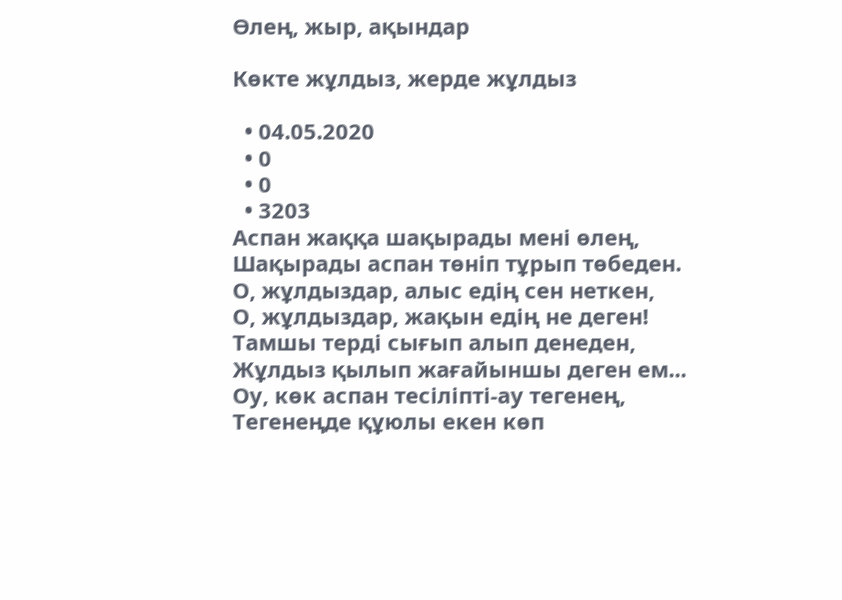Өлең, жыр, ақындар

Көкте жұлдыз, жерде жұлдыз

  • 04.05.2020
  • 0
  • 0
  • 3203
Аспан жаққа шақырады мені өлең,
Шақырады аспан төніп тұрып төбеден.
О, жұлдыздар, алыс едің сен неткен,
О, жұлдыздар, жақын едің не деген!
Тамшы терді сығып алып денеден,
Жұлдыз қылып жағайыншы деген ем...
Оу, көк аспан тесіліпті-ау тегенең,
Тегенеңде құюлы екен көп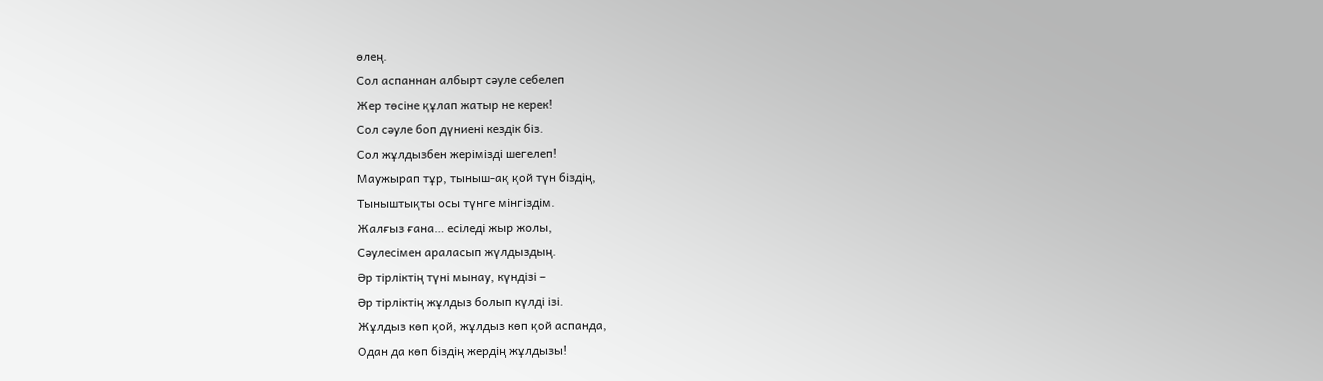өлең.
Сол аспаннан албырт сәуле себелеп
Жер төсіне құлап жатыр не керек!
Сол сәуле боп дүниені кездік біз.
Сол жұлдызбен жерімізді шегелеп!
Маужырап тұр, тыныш-ақ қой түн біздің,
Тыныштықты осы түнге мінгіздім.
Жалғыз ғана… есіледі жыр жолы,
Сәулесімен араласып жүлдыздың.
Әр тірліктің түні мынау, күндізі –
Әр тірліктің жұлдыз болып күлді ізі.
Жұлдыз көп қой, жұлдыз көп қой аспанда,
Одан да көп біздің жердің жұлдызы!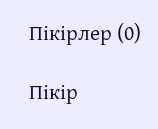Пікірлер (0)

Пікір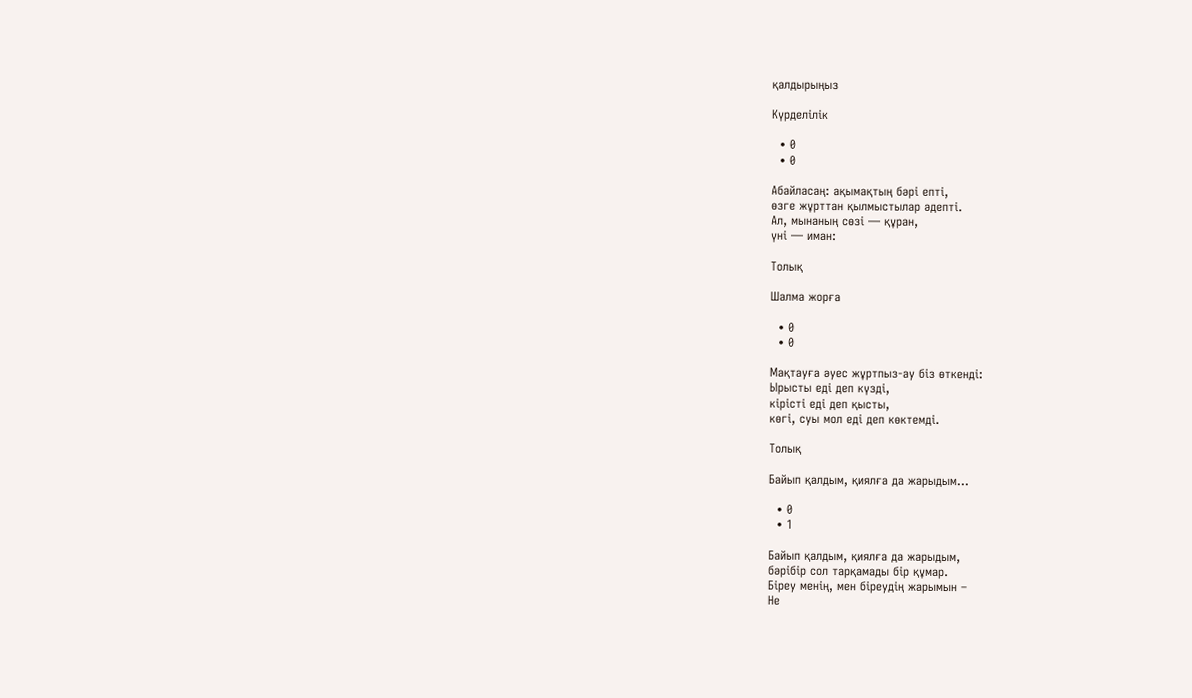қалдырыңыз

Күрделілік

  • 0
  • 0

Абайласаң: ақымақтың бәрі епті,
өзге жұрттан қылмыстылар әдепті.
Ал, мынаның сөзі — құран,
үні — иман:

Толық

Шалма жорға

  • 0
  • 0

Мақтауға әуес жұртпыз-ау біз өткенді:
Ырысты еді деп күзді,
кірісті еді деп қысты,
көгі, суы мол еді деп көктемді.

Толық

Байып қалдым, қиялға да жарыдым...

  • 0
  • 1

Байып қалдым, қиялға да жарыдым,
бәрібір сол тарқамады бір құмар.
Біреу менің, мен біреудің жарымын –
Не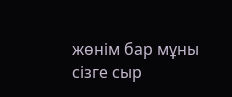жөнім бар мұны сізге сыр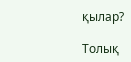қылар?

Толық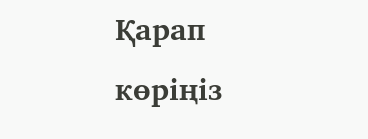Қарап көріңіз